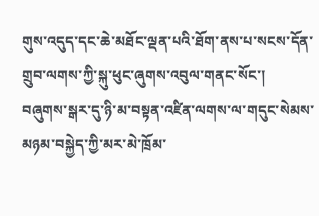གུས་འདུད་དང་ཆེ་མཐོང་ལྡན་པའི་ཐོག་ནས་པ་སངས་དོན་གྲུབ་ལགས་ཀྱི་སྐུ་ཕུང་ཞུགས་འབུལ་གནང་སོང་།
བཞུགས་སྒར་དུ་ཉི་མ་བསྟན་འཛིན་ལགས་ལ་གདུང་སེམས་མཉམ་བསྐྱེད་ཀྱི་མར་མེ་ཁྲོམ་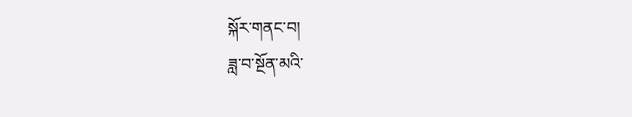སྐོར་གནང་བ།
ཟླ་བ་སྔོན་མའི་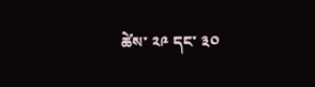ཚེས་ ༢༩ དང་ ༣༠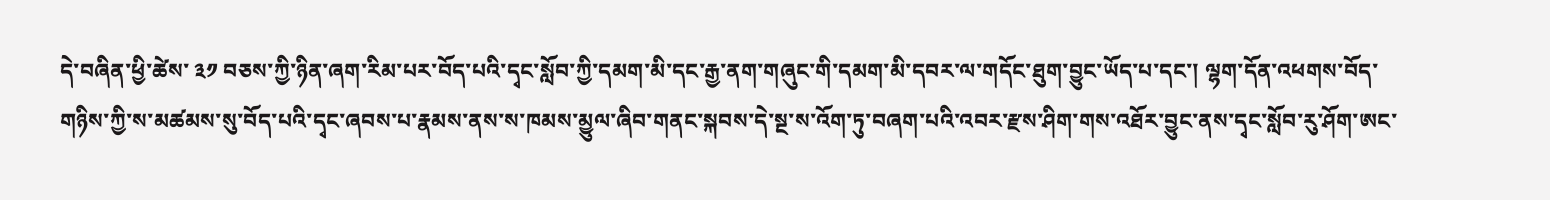དེ་བཞིན་ཕྱི་ཚེས་ ༣༡ བཅས་ཀྱི་ཉིན་ཞག་རིམ་པར་བོད་པའི་དྭང་སློབ་ཀྱི་དམག་མི་དང་རྒྱ་ནག་གཞུང་གི་དམག་མི་དབར་ལ་གདོང་ཐུག་བྱུང་ཡོད་པ་དང་། ལྷག་དོན་འཕགས་བོད་གཉིས་ཀྱི་ས་མཚམས་སུ་བོད་པའི་དྭང་ཞབས་པ་རྣམས་ནས་ས་ཁམས་མྱུལ་ཞིབ་གནང་སྐབས་དེ་སྔ་ས་འོག་ཏུ་བཞག་པའི་འབར་རྫས་ཤིག་གས་འཐོར་བྱུང་ནས་དྭང་སློབ་རུ་ཤོག་ཨང་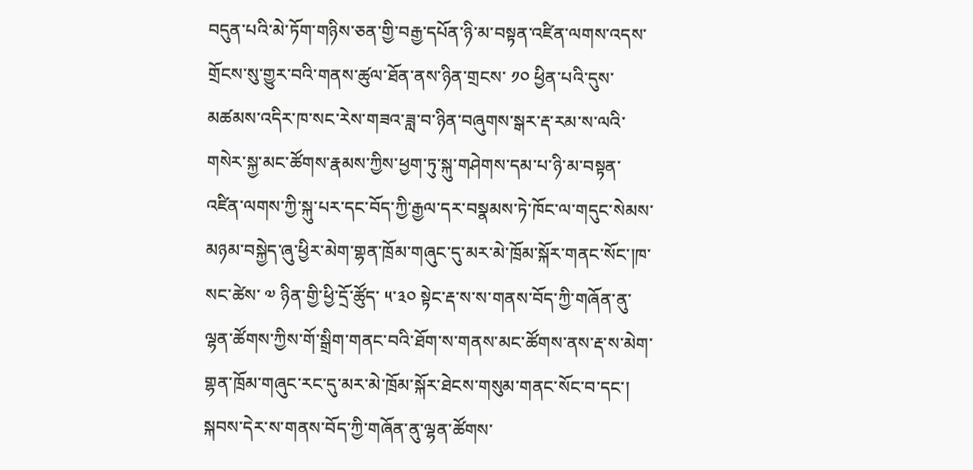བདུན་པའི་མེ་ཏོག་གཉིས་ཅན་གྱི་བརྒྱ་དཔོན་ཉི་མ་བསྟན་འཛིན་ལགས་འདས་གྲོངས་སུ་གྱུར་བའི་གནས་ཚུལ་ཐོན་ནས་ཉིན་གྲངས་ ༡༠ ཕྱིན་པའི་དུས་མཚམས་འདིར་ཁ་སང་རེས་གཟའ་ཟླ་བ་ཉིན་བཞུགས་སྒར་རྡ་རམ་ས་ལའི་གསེར་སྐྱ་མང་ཚོགས་རྣམས་ཀྱིས་ཕྱག་ཏུ་སྐུ་གཤེགས་དམ་པ་ཉི་མ་བསྟན་འཛིན་ལགས་ཀྱི་སྐུ་པར་དང་བོད་ཀྱི་རྒྱལ་དར་བསྣམས་ཏེ་ཁོང་ལ་གདུང་སེམས་མཉམ་བསྐྱེད་ཞུ་ཕྱིར་མེག་གྷན་ཁྲོམ་གཞུང་དུ་མར་མེ་ཁྲོམ་སྐོར་གནང་སོང་།ཁ་སང་ཚེས་ ༧ ཉིན་གྱི་ཕྱི་དྲོ་ཚོུད་ ༥་༣༠ སྟེང་རྡ་ས་ས་གནས་བོད་ཀྱི་གཞོན་ནུ་ལྷན་ཚོགས་ཀྱིས་གོ་སྒྲིག་གནང་བའི་ཐོག་ས་གནས་མང་ཚོགས་ནས་རྡ་ས་མེག་གྷན་ཁྲོམ་གཞུང་རང་དུ་མར་མེ་ཁྲོམ་སྐོར་ཐེངས་གསུམ་གནང་སོང་བ་དང་། སྐབས་དེར་ས་གནས་བོད་ཀྱི་གཞོན་ནུ་ལྷན་ཚོགས་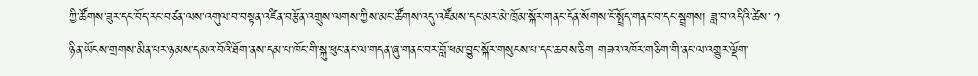ཀྱི་ཚོགས་ཟུར་དང་བོད་རང་བཙན་ལས་འགུལ་བ་བསྟན་འཛིན་བརྩོན་འགྲུས་ལགས་ཀྱིས་མང་ཚོགས་འདུ་འཛོམས་དང་མར་མེ་ཁྲོམ་སྐོར་གནང་དོན་སོགས་ངོ་སྤྲོད་གནང་བ་དང་སྦྲགས། ཟླ་བ་འདིའི་ཚེས་ ༡ ཉིན་ཡོངས་གྲགས་མིན་པར་ཉམས་དམའ་བོའི་ཐོག་ནས་དམ་པ་ཁོང་གི་སྐུ་ཕུང་ནང་ལ་གདན་ཞུ་གནང་བར་བློ་ཕམ་བྱུང་སྐོར་གསུངས་པ་དང་ཆབས་ཅིག གཟའ་འཁོར་གཅིག་གི་ནང་ལ་འགྱུར་ལྡོག་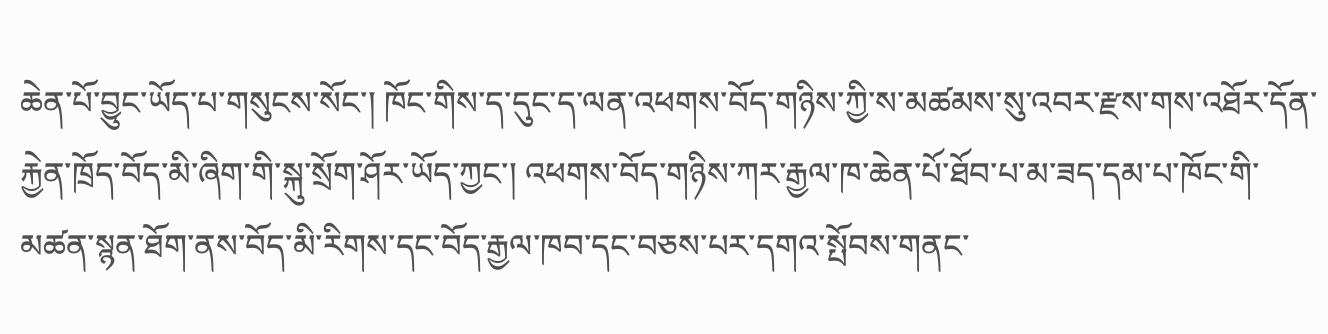ཆེན་པོ་བྱུང་ཡོད་པ་གསུངས་སོང་། ཁོང་གིས་ད་དུང་ད་ལན་འཕགས་བོད་གཉིས་ཀྱི་ས་མཚམས་སུ་འབར་རྫས་གས་འཐོར་དོན་རྐྱེན་ཁྲོད་བོད་མི་ཞིག་གི་སྐུ་སྲོག་ཤོར་ཡོད་ཀྱང་། འཕགས་བོད་གཉིས་ཀར་རྒྱལ་ཁ་ཆེན་པོ་ཐོབ་པ་མ་ཟད་དམ་པ་ཁོང་གི་མཚན་སྙན་ཐོག་ནས་བོད་མི་རིགས་དང་བོད་རྒྱལ་ཁབ་དང་བཅས་པར་དགའ་སྤོབས་གནང་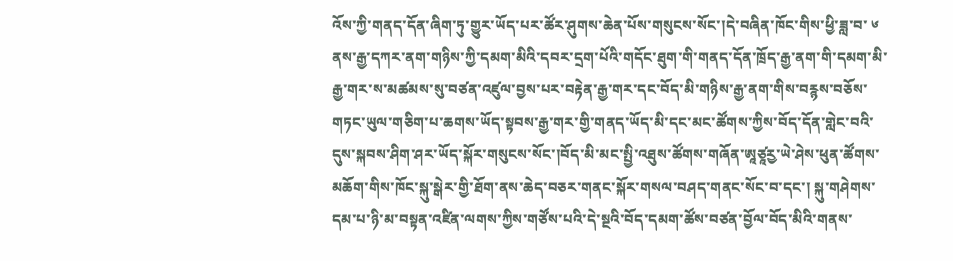འོས་ཀྱི་གནད་དོན་ཞིག་ཏུ་གྱུར་ཡོད་པར་ཚོར་ཤུགས་ཆེན་པོས་གསུངས་སོང་།དེ་བཞིན་ཁོང་གིས་ཕྱི་ཟླ་བ་ ༦ ནས་རྒྱ་དཀར་ནག་གཉིས་ཀྱི་དམག་མིའི་དབར་དྲག་པོའི་གདོང་ཐུག་གི་གནད་དོན་ཁྲོད་རྒྱ་ནག་གི་དམག་མི་རྒྱ་གར་ས་མཚམས་སུ་བཙན་འཛུལ་བྱས་པར་བརྟེན་རྒྱ་གར་དང་བོད་མི་གཉིས་རྒྱ་ནག་གིས་བརྙས་བཅོས་གཏང་ཡུལ་གཅིག་པ་ཆགས་ཡོད་སྟབས་རྒྱ་གར་གྱི་གནད་ཡོད་མི་དང་མང་ཚོགས་ཀྱིས་བོད་དོན་གླེང་བའི་དུས་སྐབས་ཤིག་ཤར་ཡོད་སྐོར་གསུངས་སོང་།བོད་མི་མང་སྤྱི་འཐུས་ཚོགས་གཞོན་ཨཱཙཱརྱ་ཡེ་ཤེས་ཕུན་ཚོགས་མཆོག་གིས་ཁོང་སྐུ་སྒེར་གྱི་ཐོག་ནས་ཆེད་བཅར་གནང་སྐོར་གསལ་བཤད་གནང་སོང་བ་དང་། སྐུ་གཤེགས་དམ་པ་ཉི་མ་བསྟན་འཛིན་ལགས་ཀྱིས་གཙོས་པའི་དེ་སྔའི་བོད་དམག་ཚོས་བཙན་བྱོལ་བོད་མིའི་གནས་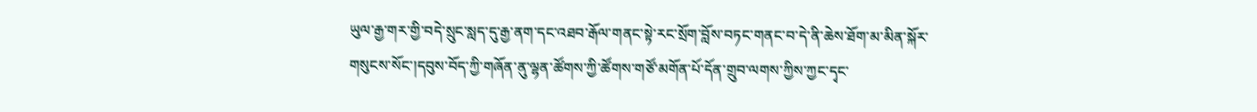ཡུལ་རྒྱ་གར་གྱི་བདེ་སྲུང་སླད་དུ་རྒྱ་ནག་དང་འཐབ་རྒོལ་གནང་སྟེ་རང་སྲོག་བློས་བཏང་གནང་བ་དེ་ནི་ཆེས་ཐོག་མ་མིན་སྐོར་གསུངས་སོང་།དབུས་བོད་ཀྱི་གཞོན་ནུ་ལྷན་ཚོགས་ཀྱི་ཚོགས་གཙོ་མགོན་པོ་དོན་གྲུབ་ལགས་ཀྱིས་ཀྱང་དྭང་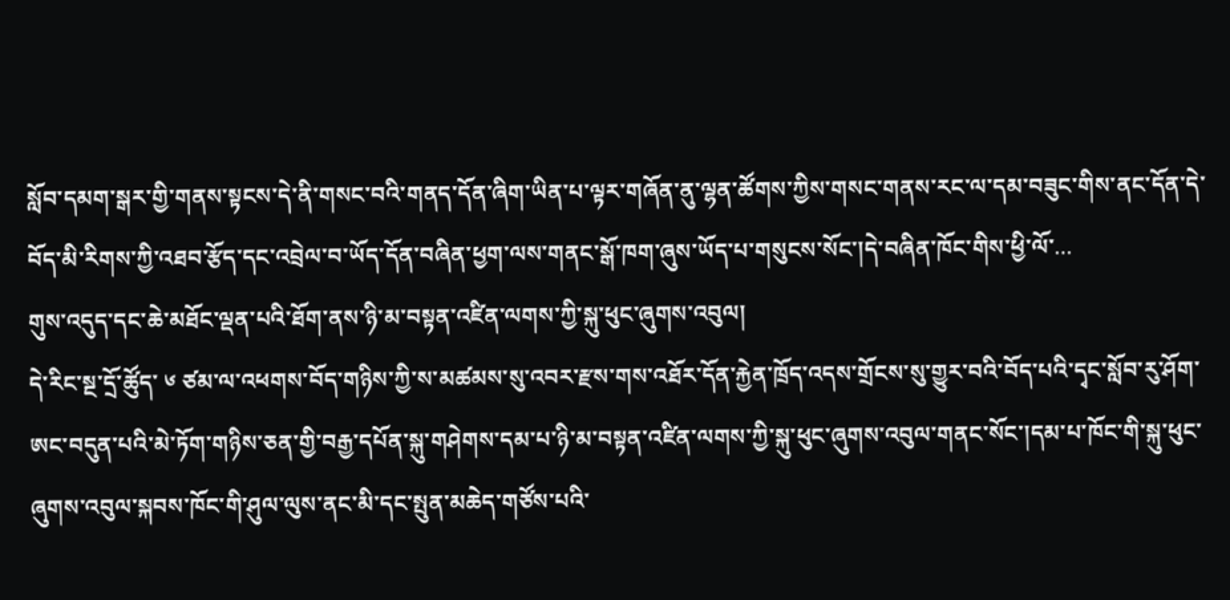སློབ་དམག་སྒར་གྱི་གནས་སྟངས་དེ་ནི་གསང་བའི་གནད་དོན་ཞིག་ཡིན་པ་ལྟར་གཞོན་ནུ་ལྷན་ཚོགས་ཀྱིས་གསང་གནས་རང་ལ་དམ་བཟུང་གིས་ནང་དོན་དེ་བོད་མི་རིགས་ཀྱི་འཐབ་རྩོད་དང་འབྲེལ་བ་ཡོད་དོན་བཞིན་ཕྱག་ལས་གནང་སྒོ་ཁག་ཞུས་ཡོད་པ་གསུངས་སོང་།དེ་བཞིན་ཁོང་གིས་ཕྱི་ལོ་...
གུས་འདུད་དང་ཆེ་མཐོང་ལྡན་པའི་ཐོག་ནས་ཉི་མ་བསྟན་འཛིན་ལགས་ཀྱི་སྐུ་ཕུང་ཞུགས་འབུལ།
དེ་རིང་སྔ་དྲོ་ཚོུད་ ༦ ཙམ་ལ་འཕགས་བོད་གཉིས་ཀྱི་ས་མཚམས་སུ་འབར་རྫས་གས་འཐོར་དོན་རྐྱེན་ཁྲོད་འདས་གྲོངས་སུ་གྱུར་བའི་བོད་པའི་དྭང་སློབ་རུ་ཤོག་ཨང་བདུན་པའི་མེ་ཏོག་གཉིས་ཅན་གྱི་བརྒྱ་དཔོན་སྐུ་གཤེགས་དམ་པ་ཉི་མ་བསྟན་འཛིན་ལགས་ཀྱི་སྐུ་ཕུང་ཞུགས་འབུལ་གནང་སོང་།དམ་པ་ཁོང་གི་སྐུ་ཕུང་ཞུགས་འབུལ་སྐབས་ཁོང་གི་ཤུལ་ལུས་ནང་མི་དང་སྤུན་མཆེད་གཙོས་པའི་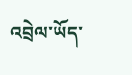འབྲེལ་ཡོད་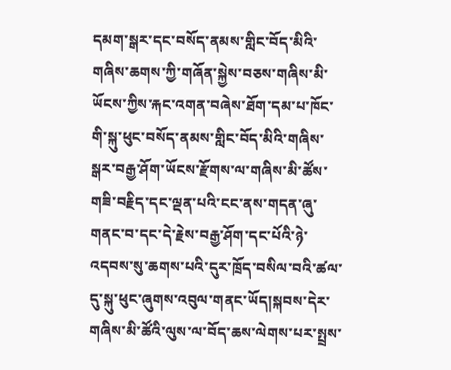དམག་སྒར་དང་བསོད་ནམས་གླིང་བོད་མིའི་གཞིས་ཆགས་ཀྱི་གཞོན་སྐྱེས་བཅས་གཞིས་མི་ཡོངས་ཀྱིས་རྐང་འགན་བཞེས་ཐོག་དམ་པ་ཁོང་གི་སྐུ་ཕུང་བསོད་ནམས་གླིང་བོད་མིའི་གཞིས་སྒར་བརྒྱ་ཤོག་ཡོངས་རྫོགས་ལ་གཞིས་མི་ཚོས་གཟི་བརྗིད་དང་ལྡན་པའི་ངང་ནས་གདན་ཞུ་གནང་བ་དང་དེ་རྗེས་བརྒྱ་ཤོག་དང་པོའི་ཉེ་འདབས་སུ་ཆགས་པའི་དུར་ཁྲོད་བསིལ་བའི་ཚལ་དུ་སྐུ་ཕུང་ཞུགས་འབུལ་གནང་ཡོད།སྐབས་དེར་གཞིས་མི་ཚོའི་ལུས་ལ་བོད་ཆས་ལེགས་པར་སྤྲས་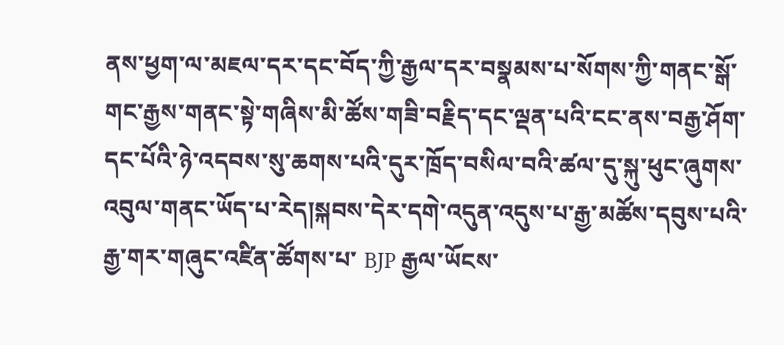ནས་ཕྱག་ལ་མཇལ་དར་དང་བོད་ཀྱི་རྒྱལ་དར་བསྣམས་པ་སོགས་ཀྱི་གནང་སྒོ་གང་རྒྱས་གནང་སྟེ་གཞིས་མི་ཚོས་གཟི་བརྗིད་དང་ལྡན་པའི་ངང་ནས་བརྒྱ་ཤོག་དང་པོའི་ཉེ་འདབས་སུ་ཆགས་པའི་དུར་ཁྲོད་བསིལ་བའི་ཚལ་དུ་སྐུ་ཕུང་ཞུགས་འབུལ་གནང་ཡོད་པ་རེད།སྐབས་དེར་དགེ་འདུན་འདུས་པ་རྒྱ་མཚོས་དབུས་པའི་རྒྱ་གར་གཞུང་འཛིན་ཚོགས་པ་ BJP རྒྱལ་ཡོངས་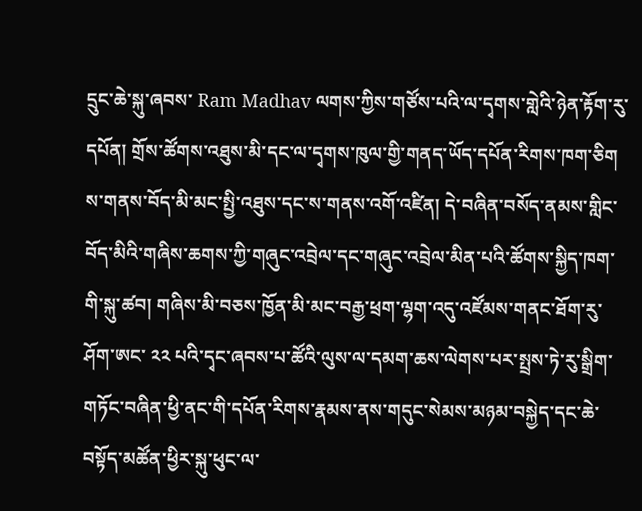དྲུང་ཆེ་སྐུ་ཞབས་ Ram Madhav ལགས་ཀྱིས་གཙོས་པའི་ལ་དྭགས་གླེའི་ཉེན་རྟོག་རུ་དཔོན། གྲོས་ཚོགས་འཐུས་མི་དང་ལ་དྭགས་ཁུལ་གྱི་གནད་ཡོད་དཔོན་རིགས་ཁག་ཅིག ས་གནས་བོད་མི་མང་སྤྱི་འཐུས་དང་ས་གནས་འགོ་འཛིན། དེ་བཞིན་བསོད་ནམས་གླིང་བོད་མིའི་གཞིས་ཆགས་ཀྱི་གཞུང་འབྲེལ་དང་གཞུང་འབྲེལ་མིན་པའི་ཚོགས་སྐྱིད་ཁག་གི་སྐུ་ཚབ། གཞིས་མི་བཅས་ཁྱོན་མི་མང་བརྒྱ་ཕྲག་ལྷག་འདུ་འཛོམས་གནང་ཐོག་རུ་ཤོག་ཨང་ ༢༢ པའི་དྭང་ཞབས་པ་ཚོའི་ལུས་ལ་དམག་ཆས་ལེགས་པར་སྤྲས་ཏེ་རུ་སྒྲིག་གཏོང་བཞིན་ཕྱི་ནང་གི་དཔོན་རིགས་རྣམས་ནས་གདུང་སེམས་མཉམ་བསྐྱེད་དང་ཆེ་བསྟོད་མཚོན་ཕྱིར་སྐུ་ཕུང་ལ་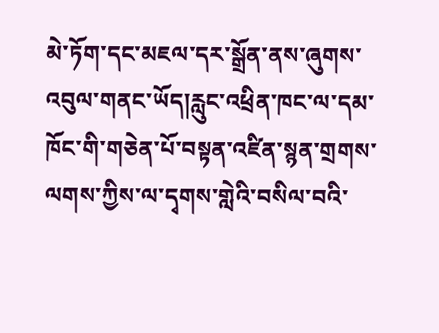མེ་ཏོག་དང་མཇལ་དར་སྒྲོན་ནས་ཞུགས་འབུལ་གནང་ཡོད།རླུང་འཕྲིན་ཁང་ལ་དམ་ཁོང་གི་གཅེན་པོ་བསྟན་འཛིན་སྙན་གྲགས་ལགས་ཀྱིས་ལ་དྭགས་གླེའི་བསིལ་བའི་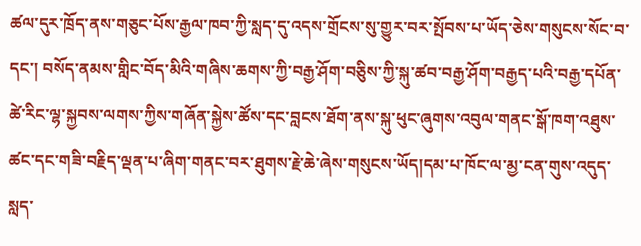ཚལ་དུར་ཁྲོད་ནས་གཅུང་པོས་རྒྱལ་ཁབ་ཀྱི་སླད་དུ་འདས་གྲོངས་སུ་གྱུར་བར་སྤོབས་པ་ཡོད་ཅེས་གསུངས་སོང་བ་དང་། བསོད་ནམས་གླིང་བོད་མིའི་གཞིས་ཆགས་ཀྱི་བརྒྱ་ཤོག་བཅིུས་ཀྱི་སྐུ་ཚབ་བརྒྱ་ཤོག་བརྒྱད་པའི་བརྒྱ་དཔོན་ཚེ་རིང་ལྷ་སྐྱབས་ལགས་ཀྱིས་གཞོན་སྐྱེས་ཚོས་དང་བླངས་ཐོག་ནས་སྐུ་ཕུང་ཞུགས་འབུལ་གནང་སྒོ་ཁག་འཐུས་ཚང་དང་གཟི་བརྗིད་ལྡན་པ་ཞིག་གནང་བར་ཐུགས་རྗེ་ཆེ་ཞེས་གསུངས་ཡོད།དམ་པ་ཁོང་ལ་མྱ་ངན་གུས་འདུད་སླད་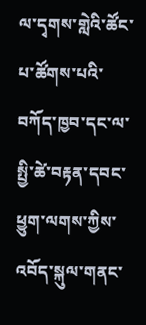ལ་དྭགས་གླེའི་ཚོང་པ་ཚོགས་པའི་བཀོད་ཁྱབ་དང་ལ་སྤྱི་ཚེ་བརྟན་དབང་ཕྱུག་ལགས་ཀྱིས་འབོད་སྐུལ་གནང་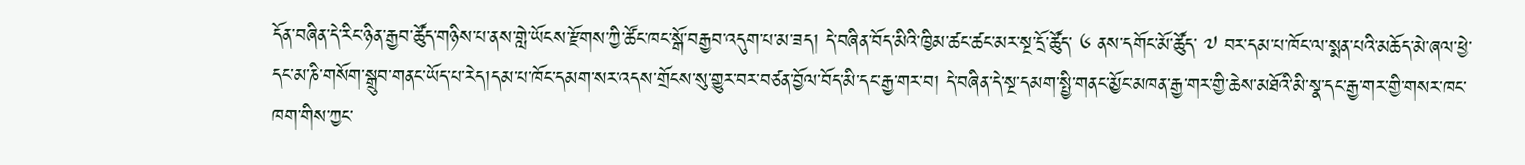དོན་བཞིན་དེ་རིང་ཉིན་རྒྱབ་ཚོུད་གཉིས་པ་ནས་གླེ་ཡོངས་རྫོགས་ཀྱི་ཚོང་ཁང་སྒོ་བརྒྱབ་འདུག་པ་མ་ཟད། དེ་བཞིན་བོད་མིའི་ཁྱིམ་ཚང་ཚང་མར་སྔ་དྲོ་ཚོུད་ ༦ ནས་དགོང་མོ་ཚོུད་ ༧ བར་དམ་པ་ཁོང་ལ་སྨན་པའི་མཆོད་མེ་ཞལ་ཕྱེ་དང་མ་ཎི་གསོག་སྒྲུབ་གནང་ཡོད་པ་རེད།དམ་པ་ཁོང་དམག་སར་འདས་གྲོངས་སུ་གྱུར་བར་བཙན་བྱོལ་བོད་མི་དང་རྒྱ་གར་བ། དེ་བཞིན་དེ་སྔ་དམག་སྤྱི་གནང་མྱོང་མཁན་རྒྱ་གར་གྱི་ཆེས་མཐོའི་མི་སྣ་དང་རྒྱ་གར་གྱི་གསར་ཁང་ཁག་གིས་ཀྱང་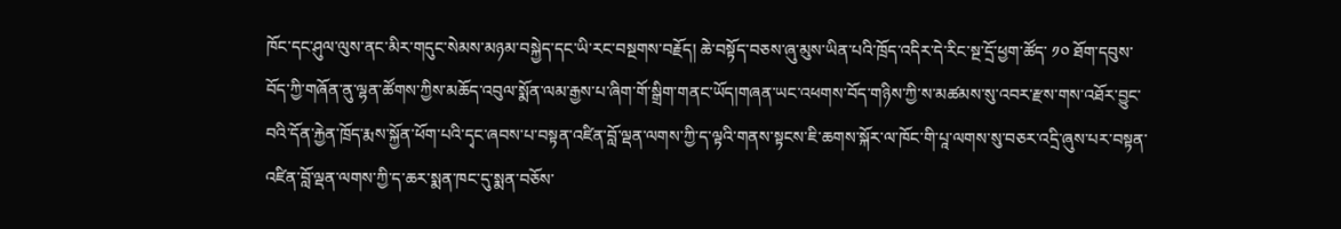ཁོང་དང་ཤུལ་ལུས་ནང་མིར་གདུང་སེམས་མཉམ་བསྐྱེད་དང་ཡི་རང་བསྔགས་བརྗོད། ཆེ་བསྟོད་བཅས་ཞུ་མུས་ཡིན་པའི་ཁྲོད་འདིར་དེ་རིང་སྔ་དྲོ་ཕྱག་ཚོད་ ༡༠ ཐོག་དབུས་བོད་ཀྱི་གཞོན་ནུ་ལྷན་ཚོགས་ཀྱིས་མཆོད་འབུལ་སྨོན་ལམ་རྒྱས་པ་ཞིག་གོ་སྒྲིག་གནང་ཡོད།གཞན་ཡང་འཕགས་བོད་གཉིས་ཀྱི་ས་མཚམས་སུ་འབར་རྫས་གས་འཐོར་བྱུང་བའི་དོན་རྐྱེན་ཁྲོད་རྨས་སྐྱོན་ཕོག་པའི་དྭང་ཞབས་པ་བསྟན་འཛིན་བློ་ལྡན་ལགས་ཀྱི་ད་ལྟའི་གནས་སྟངས་ཇི་ཆགས་སྐོར་ལ་ཁོང་གི་པཱ་ལགས་སུ་བཅར་འདྲི་ཞུས་པར་བསྟན་འཛིན་བློ་ལྡན་ལགས་ཀྱི་ད་ཆར་སྨན་ཁང་དུ་སྨན་བཅོས་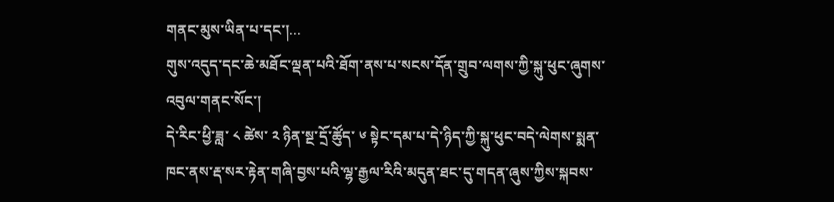གནང་མུས་ཡིན་པ་དང་།...
གུས་འདུད་དང་ཆེ་མཐོང་ལྡན་པའི་ཐོག་ནས་པ་སངས་དོན་གྲུབ་ལགས་ཀྱི་སྐུ་ཕུང་ཞུགས་འབུལ་གནང་སོང་།
དེ་རིང་ཕྱི་ཟླ་ ༨ ཚེས་ ༢ ཉིན་སྔ་དྲོ་ཚོུད་ ༦ སྟེང་དམ་པ་དེ་ཉིད་ཀྱི་སྐུ་ཕུང་བདེ་ལེགས་སྨན་ཁང་ནས་རྡ་སར་རྟེན་གཞི་བྱས་པའི་ལྷ་རྒྱལ་རིའི་མདུན་ཐང་དུ་གདན་ཞུས་ཀྱིས་སྐབས་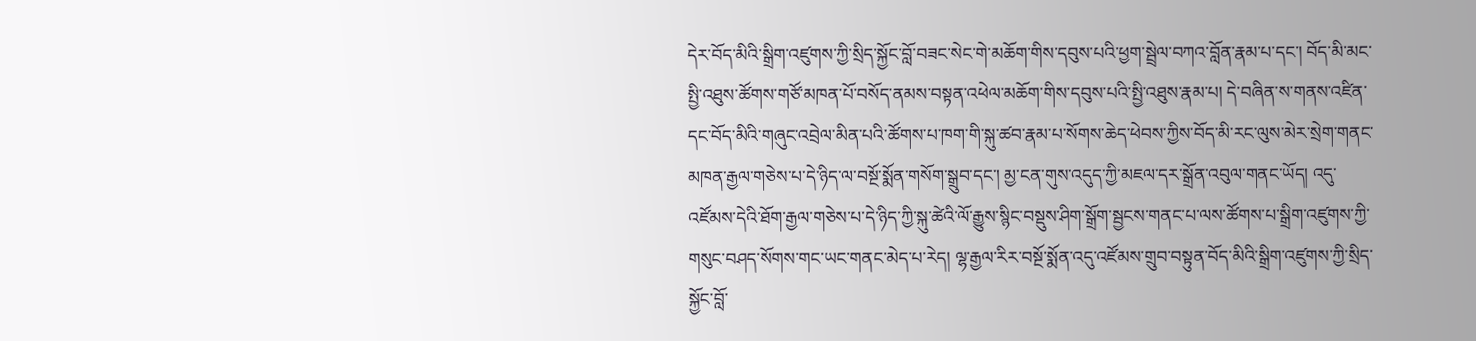དེར་བོད་མིའི་སྒྲིག་འཛུགས་ཀྱི་སྲིད་སྐྱོང་བློ་བཟང་སེང་གེ་མཆོག་གིས་དབུས་པའི་ཕྱག་སྦྲེལ་བཀའ་བློན་རྣམ་པ་དང་། བོད་མི་མང་སྤྱི་འཐུས་ཚོགས་གཙོ་མཁན་པོ་བསོད་ནམས་བསྟན་འཕེལ་མཆོག་གིས་དབུས་པའི་སྤྱི་འཐུས་རྣམ་པ། དེ་བཞིན་ས་གནས་འཛིན་དང་བོད་མིའི་གཞུང་འབྲེལ་མིན་པའི་ཚོགས་པ་ཁག་གི་སྐུ་ཚབ་རྣམ་པ་སོགས་ཆེད་ཕེབས་ཀྱིས་བོད་མི་རང་ལུས་མེར་སྲེག་གནང་མཁན་རྒྱལ་གཅེས་པ་དེ་ཉིད་ལ་བསྔོ་སྨོན་གསོག་སྒྲུབ་དང་། མྱ་ངན་གུས་འདུད་ཀྱི་མཇལ་དར་སྒྲོན་འབུལ་གནང་ཡོད། འདུ་འཛོམས་དེའི་ཐོག་རྒྱལ་གཅེས་པ་དེ་ཉིད་ཀྱི་སྐུ་ཚེའི་ལོ་རྒྱུས་སྙིང་བསྡུས་ཤིག་སྒྲོག་སྦྱངས་གནང་པ་ལས་ཚོགས་པ་སྒྲིག་འཛུགས་ཀྱི་གསུང་བཤད་སོགས་གང་ཡང་གནང་མེད་པ་རེད། ལྷ་རྒྱལ་རིར་བསྔོ་སྨོན་འདུ་འཛོམས་གྲུབ་བསྟུན་བོད་མིའི་སྒྲིག་འཛུགས་ཀྱི་སྲིད་སྐྱོང་བློ་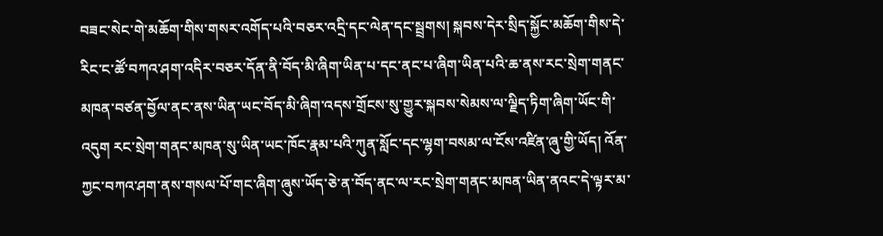བཟང་སེང་གེ་མཆོག་གིས་གསར་འགོད་པའི་བཅར་འདྲི་དང་ལེན་དང་སྦྲགས། སྐབས་དེར་སྲིད་སྐྱོང་མཆོག་གིས་དེ་རིང་ང་ཚོ་བཀའ་ཤག་འདིར་བཅར་དོན་ནི་བོད་མི་ཞིག་ཡིན་པ་དང་ནང་པ་ཞིག་ཡིན་པའི་ཆ་ནས་རང་སྲེག་གནང་མཁན་བཙན་བྱོལ་ནང་ནས་ཡིན་ཡང་བོད་མི་ཞིག་འདས་གྲོངས་སུ་གྱུར་སྐབས་སེམས་ལ་ལྗིད་ཏིག་ཞིག་ཡོང་གི་འདུག རང་སྲེག་གནང་མཁན་སུ་ཡིན་ཡང་ཁོང་རྣམ་པའི་ཀུན་སློང་དང་ལྷག་བསམ་ལ་ངོས་འཛིན་ཞུ་གྱི་ཡོད། འོན་ཀྱང་བཀའ་ཤག་ནས་གསལ་པོ་གང་ཞིག་ཞུས་ཡོད་ཅེ་ན་བོད་ནང་ལ་རང་སྲེག་གནང་མཁན་ཡིན་ནའང་དེ་ལྟར་མ་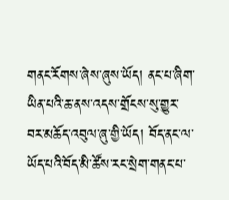གནང་རོགས་ཞེས་ཞུས་ཡོད། ནང་པ་ཞིག་ཡིན་པའི་ཆ་ནས་འདས་གྲོངས་སུ་གྱུར་བར་མཆོད་འབུལ་ཞུ་གྱི་ཡོད། བོད་ནང་ལ་ཡོད་པའི་བོད་མི་ཚོས་རང་སྲེག་གནང་པ་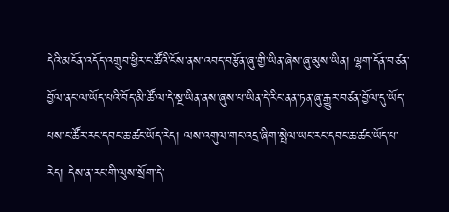དེའི་མངོན་འདོད་འགྲུབ་ཕྱིར་ང་ཚོའི་ངོས་ནས་འབད་བརྩོན་ཞུ་གྱི་ཡིན་ཞེས་ཞུ་མུས་ཡིན། ལྷག་དོན་བཙན་བྱོལ་ནང་ལ་ཡོད་པའི་བོད་མི་ཚོ་ལ་དེ་སྔ་ཡིན་ནས་ཞུས་པ་ཡིན་དེ་རིང་ནན་ཏན་ཞུ་རྒྱུར་བཙན་བྱོལ་དུ་ཡོད་པས་ང་ཚོར་རང་དབང་ཆ་ཚང་ཡོད་རེད། ལས་འགུལ་གང་འདྲ་ཞིག་སྤེལ་ཡང་རང་དབང་ཆ་ཚང་ཡོད་པ་རེད། དེས་ན་རང་གི་ལུས་སྲོག་དེ་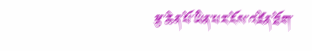རྩ་ཆེན་པོ་ཡིན་པར་ངོས་འཛིན་ཐོག་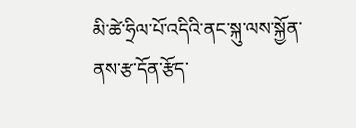མི་ཚེ་ཧྲིལ་པོ་འདིའི་ནང་སྐུ་ལས་སྐྱོན་ནས་རྩ་དོན་རྩོད་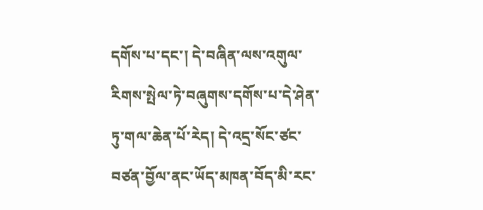དགོས་པ་དང་། དེ་བཞིན་ལས་འགུལ་རིགས་སྤེལ་ཏེ་བཞུགས་དགོས་པ་དེ་ཤེན་ཏུ་གལ་ཆེན་པོ་རེད། དེ་འདྲ་སོང་ཙང་བཙན་བྱོལ་ནང་ཡོད་མཁན་བོད་མི་རང་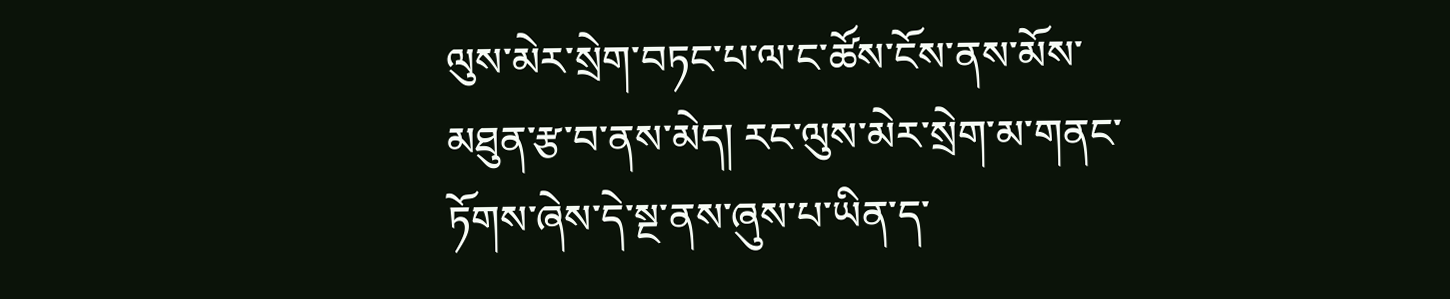ལུས་མེར་སྲེག་བཏང་པ་ལ་ང་ཚོས་ངོས་ནས་མོས་མཐུན་རྩ་བ་ནས་མེད། རང་ལུས་མེར་སྲེག་མ་གནང་ཏོགས་ཞེས་དེ་སྔ་ནས་ཞུས་པ་ཡིན་ད་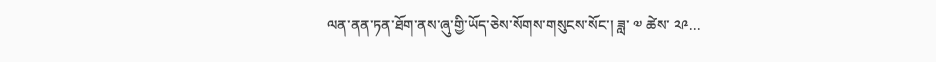ལན་ནན་ཏན་ཐོག་ནས་ཞུ་གྱི་ཡོད་ཅེས་སོགས་གསུངས་སོང་། ཟླ་ ༧ ཚེས་ ༢༩...